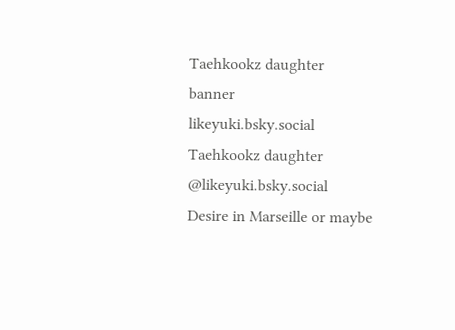Taehkookz daughter
banner
likeyuki.bsky.social
Taehkookz daughter
@likeyuki.bsky.social
Desire in Marseille or maybe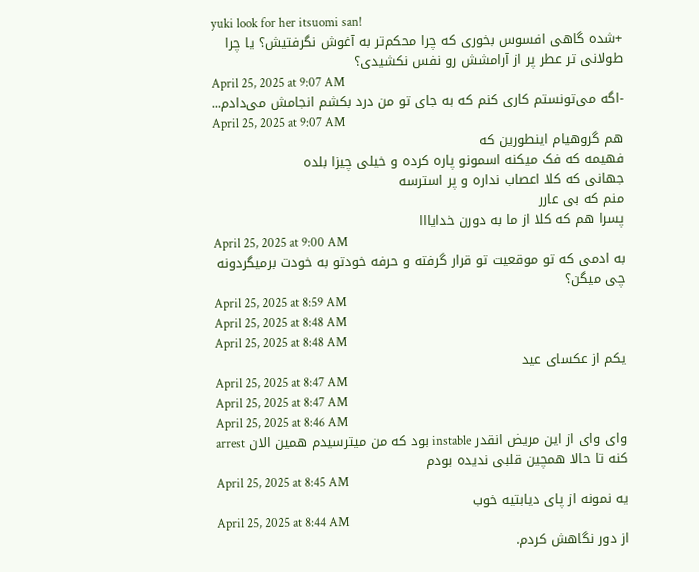yuki look for her itsuomi san!
+شده گاهی افسوس بخوری که چرا محکم‌تر به آغوش نگرفتیش؟ یا چرا طولانی تر عطر پر از آرامشش رو نفس نکشیدی؟
April 25, 2025 at 9:07 AM
-اگه می‌تونستم کاری کنم که به جای تو من درد بکشم انجامش می‌دادم...
April 25, 2025 at 9:07 AM
هم گروهیام اینطورین که
فهیمه که فک میکنه اسمونو پاره کرده و خیلی چیزا بلده
جهانی که کلا اعصاب نداره و پر استرسه
منم که بی عارر
پسرا هم که کلا از ما به دورن خدایااا
April 25, 2025 at 9:00 AM
به ادمی که تو موقعیت تو قرار گرفته و حرفه خودتو به خودت برمیگردونه چی میگن؟
April 25, 2025 at 8:59 AM
April 25, 2025 at 8:48 AM
April 25, 2025 at 8:48 AM
یکم از عکسای عید
April 25, 2025 at 8:47 AM
April 25, 2025 at 8:47 AM
April 25, 2025 at 8:46 AM
وای وای از این مریض انقدر instable بود که من میترسیدم همین الان arrest کنه تا حالا همچین قلبی ندیده بودم
April 25, 2025 at 8:45 AM
یه نمونه از پای دیابتیه خوب
April 25, 2025 at 8:44 AM
از دور نگاهش کردم.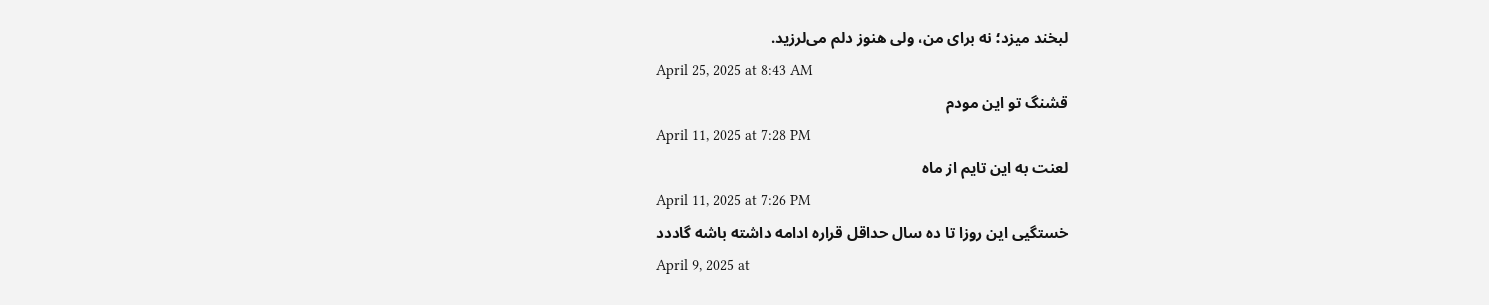لبخند میزد؛ نه برای من، ولی هنوز دلم می‌لرزید.
April 25, 2025 at 8:43 AM
قشنگ تو این مودم
April 11, 2025 at 7:28 PM
لعنت به این تایم از ماه
April 11, 2025 at 7:26 PM
خستگیی این روزا تا ده سال حداقل قراره ادامه داشته باشه گاددد
April 9, 2025 at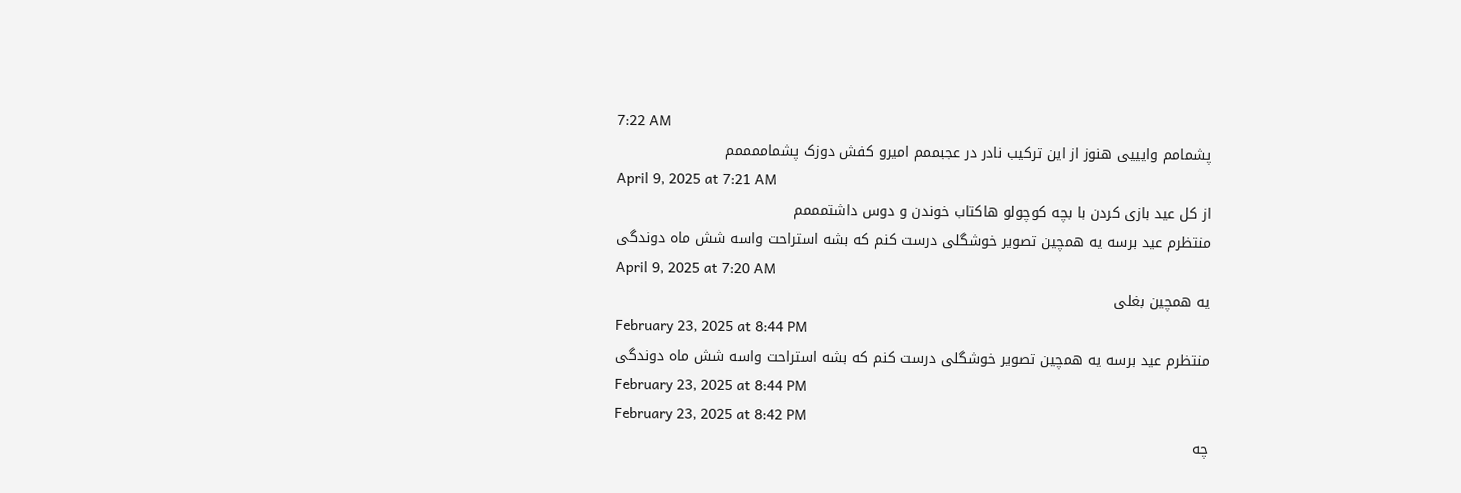7:22 AM
پشمامم وایییی هنوز از این ترکیب نادر در عجبممم امیرو کفش دوزک پشماممممم
April 9, 2025 at 7:21 AM
از کل عید بازی کردن با بچه کوچولو هاکتاب خوندن و دوس داشتمممم
منتظرم عید برسه یه همچین تصویر خوشگلی درست کنم که بشه استراحت واسه شش ماه دوندگی
April 9, 2025 at 7:20 AM
یه همچین بغلی
February 23, 2025 at 8:44 PM
منتظرم عید برسه یه همچین تصویر خوشگلی درست کنم که بشه استراحت واسه شش ماه دوندگی
February 23, 2025 at 8:44 PM
February 23, 2025 at 8:42 PM
چه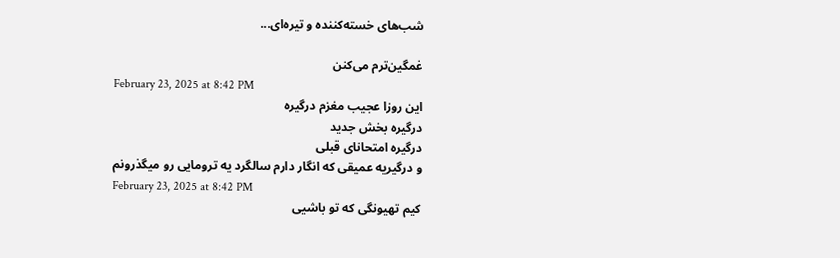شب‌های خسته‌کننده و تیره‌ای...

غمگین‌ترم می‌کنن
February 23, 2025 at 8:42 PM
این روزا عجیب مغزم درگیره
درگیره بخش جدید
درگیره امتحانای قبلی
و درگیریه عمیقی که انگار دارم سالگرد یه ترومایی رو میگذرونم
February 23, 2025 at 8:42 PM
کیم تهیونگی که تو باشیی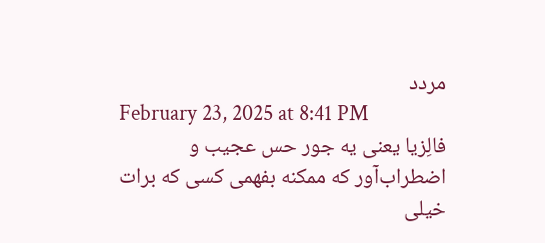مردد
February 23, 2025 at 8:41 PM
فالِزیا یعنی یه جور حس عجیب و اضطراب‌آور که ممکنه بفهمی کسی که برات خیلی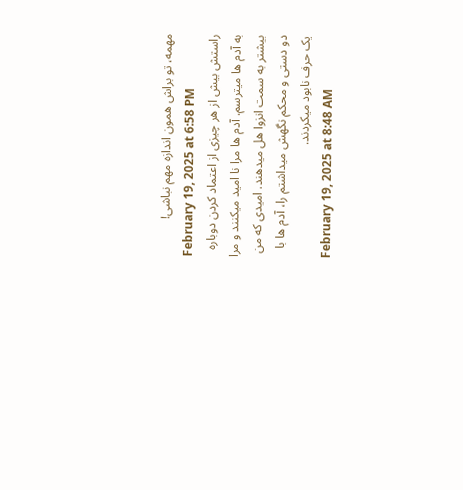مهمه، تو براش همون اندازه مهم نباشی!
February 19, 2025 at 6:58 PM
راستش بیش از هر چیزی از اعتماد کردن دوباره به آدم‌ ها میترسم. آدم‌ ها مرا نا امید میکنند و مرا بیشتر به سمت انزوا هل میدهند. امیدی که من دو دستی و محکم نگهش میداشتم را، آدم‌ ها با یک حرف نابود میکردند.
February 19, 2025 at 8:48 AM